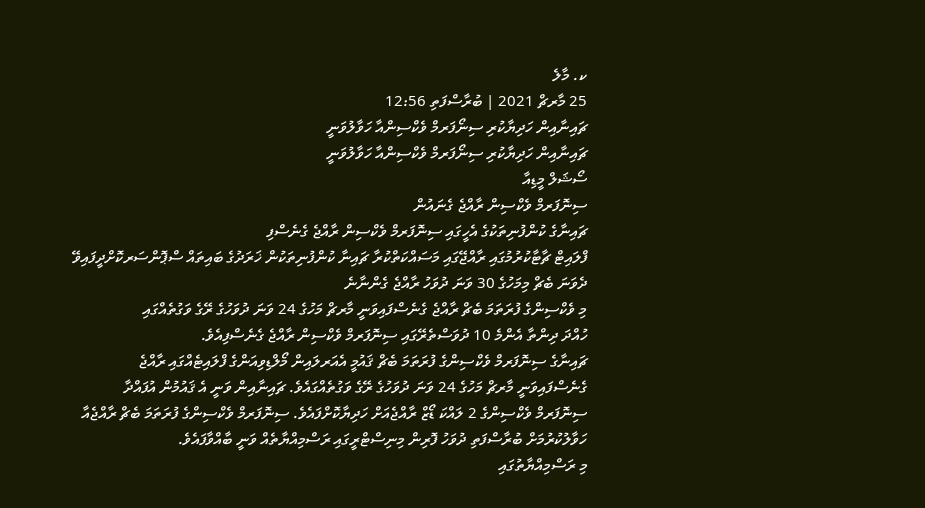ކ. މާލެ
25 މާރޗް 2021 | ބުރާސްފަތި 12:56
ޗައިނާއިން ހަދިޔާކުރި ސިނޯފަރމް ވެކްސިންއާ ހަވާލުވަނީ
ޗައިނާއިން ހަދިޔާކުރި ސިނޯފަރމް ވެކްސިންއާ ހަވާލުވަނީ
ސޯޝަލް މީޑިއާ
ސިނޮފަރމް ވެކްސިން ރާއްޖެ ގެނައުން
ޗައިނާގެ ކުންފުނިތަކުގެ އެހީގައި ސިނޮފަރމް ވެކްސިން ރާއްޖެ ގެނެސްފި
ފްލައިޓް ޗާޓާކުރުމުގައި ރާއްޖޭގައި މަސައްކަތްކުރާ ޗައިނާ ކުންފުނިތަކުން ޚަރަދުގެ ބައިތައް ސްޕޮންސަރކޮށްދީފައިވޭ
ދެވަނަ ބެޗް މިމަހުގެ 30 ވަނަ ދުވަހު ރާއްޖެ ގެންނާނެ
މި ވެކްސިންގެ ފުރަތަމަ ބެޗް ރާއްޖެ ގެނެސްފައިވަނީ މާރޗް މަހުގެ 24 ވަނަ ދުވަހުގެ ރޭގެ ވަގުތެއްގައި
ހުއްދަ ދިންތާ އެންމެ 10 ދުވަސްތެރޭގައި ސިނޮފަރމް ވެކްސިން ރާއްޖެ ގެނެސްފިއެވެ.
ޗައިނާގެ ސިނޮފަރމް ވެކްސިންގެ ފުރަތަމަ ބެޗް ޤައުމީ އެއަރލައިން މޯލްޑިވިއަންގެ ފްލައިޓެއްގައި ރާއްޖެ ގެނެސްފައިވަނީ މާރޗް މަހުގެ 24 ވަނަ ދުވަހުގެ ރޭގެ ވަގުތެއްގައެވެ. ޗައިނާއިން ވަނީ އެ ޤައުމުން އުފައްދާ ސިނޮފަރމް ވެކްސިންގެ 2 ލައްކަ ޑޯޒް ރާއްޖެއަށް ހަދިޔާކޮށްފައެވެ. ސިނޮފަރމް ވެކްސިންގެ ފުރަތަމަ ބެޗް ރާއްޖެއާ ހަވާލުކުރުމަށް ބުރާސްފަތި ދުވަހު ފޮރިން މިނިސްޓްރީގައި ރަސްމިއްޔާތެއް ވަނީ ބާއްވާފައެވެ.
މި ރަސްމިއްޔާތުގައި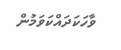ވާހަކަދައްކަވަމުން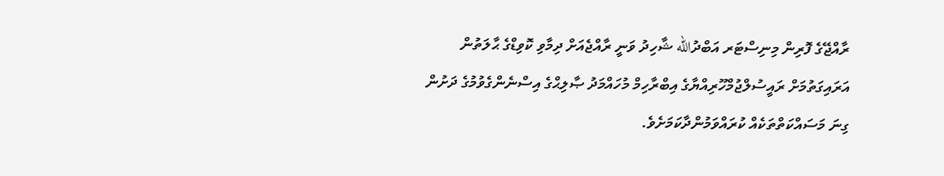ރާއްޖޭގެ ފޮރިން މިނިސްޓަރ އަބްދުالله ޝާހިދު ވަނީ ރާއްޖެއަށް ދިމާވި ކޮވިޑްގެ ޙާލަތުން އަރައިގަތުމަށް ރައީސުލްޖުމްހޫރިއްޔާގެ އިބްރާހިމް މުހައްމަދު ޞާލިޙްގެ އިސްނެންގެވުމުގެ ދަށުން ގިނަ މަސައްކަތްތަކެއް ކުރައްވަމުންދާކަމަށެވެ.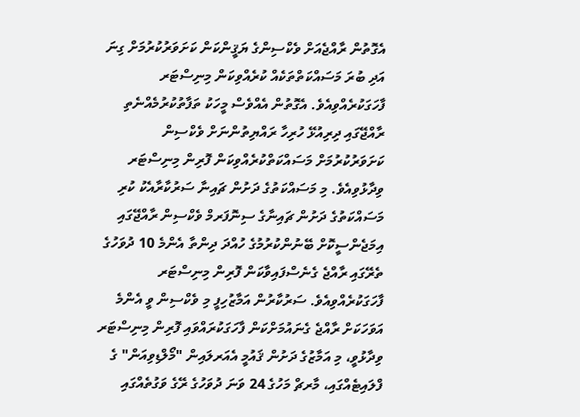އެގޮތުން ރާއްޖެއަށް ވެކްސިންގެ ޔަޤީންކަން ކަށަވަރުކުރުމަށް ގިނަ އަދި ބުރަ މަސައްކަތްތަކެއް ކުރެއްވިކަން މިނިސްޓަރ ފާހަގަކުރެއްވިއެވެ. އެގޮތުން އެއްވެސް މީހަކު ތަފާތުކުރުމެއްނެތި ރާއްޖޭގައި ދިރިއުޅޭ ހުރިހާ ރައްޔިތުންނަށް ވެކްސިން ކަށަވަރުކުރުމަށް މަސައްކަތްކުރެއްވިކަން ފޮރިން މިނިސްޓަރ ވިދާޅުވިއެވެ. މި މަސައްކަތުގެ ދަށުން ޗައިނާ ސަރުކާރާއެކު ކުރި މަސައްކަތުގެ ދަށުން ޗައިނާގެ ސިނޮފަރމް ވެކްސިން ރާއްޖޭގައި އިމަޖެންސީކޮށް ބޭނުންކުރުމުގެ ހުއްދަ ދިންތާ އެންމެ 10 ދުވަހުގެ ތެރޭގައި ރާއްޖެ ގެނެސްފައިވާކަން ފޮރިން މިނިސްޓަރ ފާހަގަކުރެއްވިއެވެ. ސަރުކާރުން އަމާޒުހިފީ މި ވެކްސިން ވީ އެންމެ އަވަހަކަށް ރާއްޖެ ގެނައުމަށްކަން ފާހަގަކުރައްވައި ފޮރިން މިނިސްޓަރ ވިދާޅުވީ، މި އަމާޒުގެ ދަށުން ޤައުމީ އެއަރލައިން "މޯލްޑިވިއަން" ގެ ފްލައިޓެއްގައި، މާރޗް މަހުގެ 24 ވަނަ ދުވަހުގެ ރޭގެ ވަގުތެއްގައި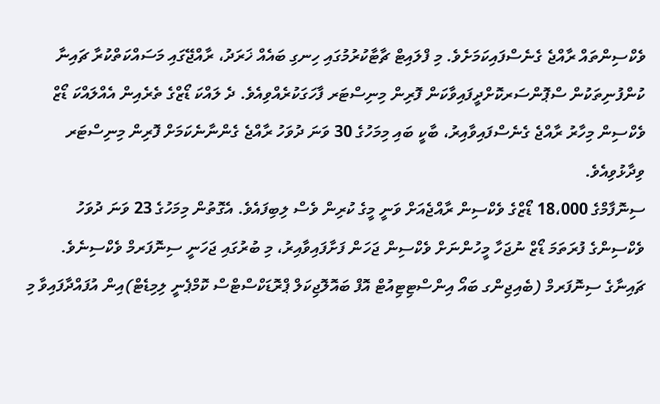ވެކްސިންތައް ރާއްޖެ ގެނެސްފައިކަމަށެވެ. މި ފްލައިޓް ޗާޓާކުރުމުގައި ހިނގި ބައެއް ޚަރަދު، ރާއްޖޭގައި މަސައްކަތްކުރާ ޗައިނާ ކުންފުނިތަކުން ސްޕޮންސަރކޮށްދީފައިވާކަން ފޮރިން މިނިސްޓަރ ފާހަގަކުރެއްވިއެވެ. ދެ ލައްކަ ޑޯޒްގެ ތެރެއިން އެއްލައްކަ ޑޯޒް ވެކްސިން މިހާރު ރާއްޖެ ގެނެސްފައިވާއިރު، ބާކީ ބައި މިމަހުގެ 30 ވަނަ ދުވަހު ރާއްޖެ ގެންނާނެކަމަށް ފޮރިން މިނިސްޓަރ ވިދާޅުވިއެވެ.
ސިނޮފާމްގެ 18،000 ޑޯޒްގެ ވެކްސިން ރާއްޖެއަށް ވަނީ މީގެ ކުރިން ވެސް ލިބިފައެވެ. އެގޮތުން މިމަހުގެ 23 ވަނަ ދުވަހު ވެކްސިންގެ ފުރަތަމަ ޑޯޒް ނުޖަހާ މީހުންނަށް ވެކްސިން ޖަހަން ފަށާފައިވާއިރު، މި ބުރުގައި ޖަހަނީ ސިނޮފަރމް ވެކްސިނެވެ. ޗައިނާގެ ސިނޮފަރމް (ބެއިޖިންގ ބައޯ އިންސްޓިޓިއުޓް އޮފް ބައޮލޮޖިކަލް ޕްރޮޑަކްސްޓްސް ކޮމްޕެނީ ލިމިޑެޓް)އިން އުފައްދާފައިވާ މި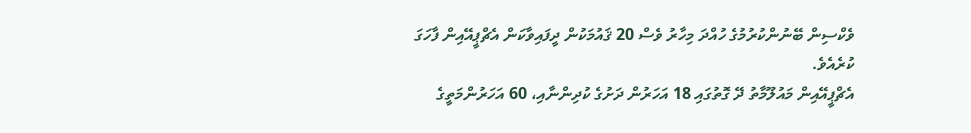ވެކްސިން ބޭނުންކުރުމުގެ ހުއްދަ މިހާރު ވެސް 20 ޤައުމަކުން ދީފައިވާކަން އެޗްޕީއޭއިން ފާހަގަ ކުރެއެވެ.
އެޗްޕީއޭއިން މައުލޫމާތު ދޭ ގޮތުގައި 18 އަހަރުން ދަށުގެ ކުދިންނާއި، 60 އަހަރުންމަތީގެ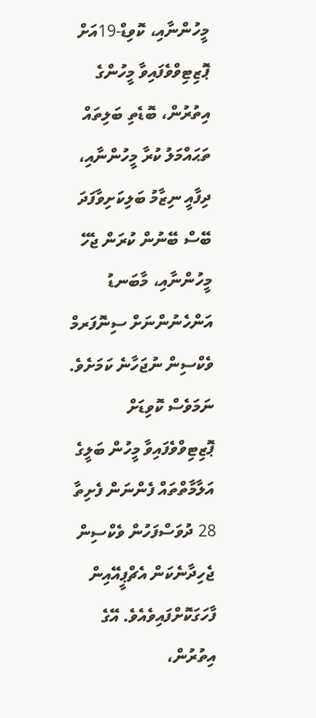މީހުންނާއި، ކޮވިޑް-19އަށް ޕޮޒިޓިވްވެފައިވާ މީހުންގެ އިތުރުން، ބޮޑެތި ބަލިތައް ތަޙައްމަލު ކުރާ މީހުންނާއި، ދިފާއީ ނިޒާމު ބަލިކަށިވާފަދަ ބޭސް ބޭނުން ކުރަން ޖެހޭ މީހުންނާއި، މާބަނޑު އަންހެނުންނަށް ސިނޮފަރމް ވެކްސިން ނުޖަހާނެ ކަމަށެވެ. ނަމަވެސް ކޮވިޑަށް ޕޮޒިޓިވްވެފައިވާ މީހުން ބަލީގެ އަލާމާތްތައް ފެންނަން ފެށިތާ 28 ދުވަސްފަހުން ވެކްސިން ޖެހިދާނެކަން އެޗްޕީއޭއިން ފާހަގަކޮށްފައިވެއެވެ. އޭގެ އިތުރުން،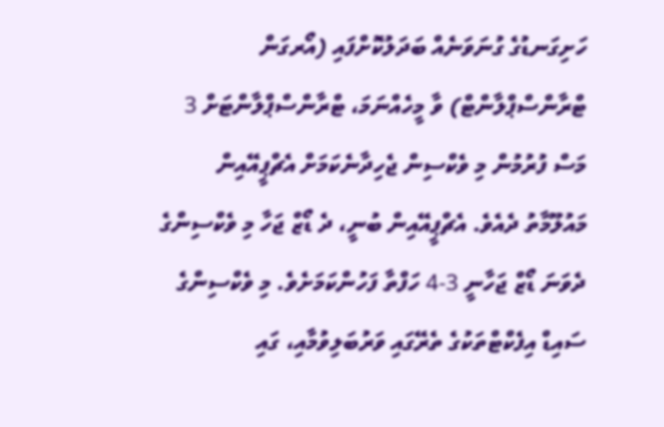ހަށިގަނޑުގެ ގުނަވަނެއް ބަދަލުކޮށްފައި (އޯރގަން ޓްރާންސްޕްލާންޓް) ވާ މީހެއްނަމަ، ޓްރާންސްޕްލާންޓަށް 3 މަސް ފުރުމުން މި ވެކްސިން ޖެހިދާނެކަމަށް އެޗްޕީއޭއިން މައުލޫމާތު ދެއެވެ. އެޗްޕީއޭއިން ބުނީ، ދެ ޑޯޒް ޖަހާ މި ވެކްސިންގެ ދެވަނަ ޑޯޒް ޖަހާނީ 3-4 ހަފްތާ ފަހުންކަމަށެވެ. މި ވެކްސިންގެ ސައިޑް އިފެކްޓްތަކުގެ ތެރޭގައި ވަރުބަލިވުމާއި، ގައި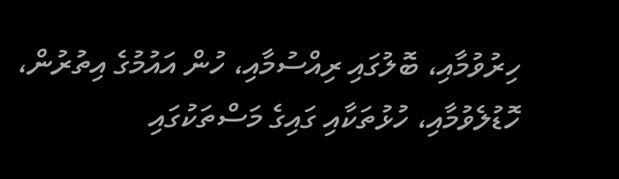ހިރުވުމާއި، ބޮލުގައި ރިއްސުމާއި، ހުން އައުމުގެ އިތުރުން، ހޮޑުލެވުމާއި، ހުޅުތަކާއި ގައިގެ މަސްތަކުގައި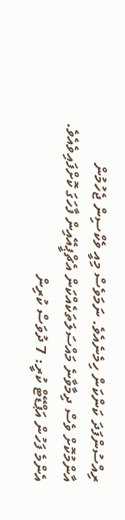ރިއްސުންފަދަ ކަންކަން ހިމެނެއެވެ. ނަމަވެސް މިއީ ވެކްސިން ޖެހުމުން އާންމުކޮށް ވެސް ދިމާވާނެ މައްސަލަތަކެއްކަން އެޗްޕީއޭއިން ފާހަގަ ކޮށްފައިވެއެވެ.
އެންމެ ފަހުން އަޕްޑޭޓް ކުރީ: 7 ދުވަސް ކުރިން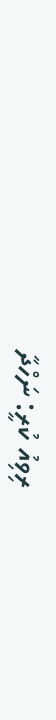ރިވިއު ކުރީ: ނަހްދާ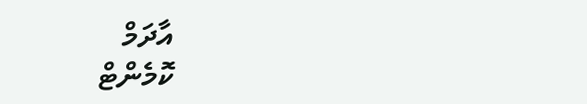އާދަމް
ކޮމެންޓް